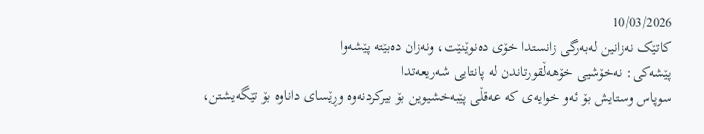10/03/2026
کاتێک نەزانین لەبەرگی زانستدا خۆی دەنوێنێت، ونەزان دەبێتە پێشەوا
پێشەکی: نەخۆشیی خۆهەڵقورتاندن لە پانتایی شەریعەتدا
سوپاس وستایش بۆ ئەو خوایەی کە عەقڵی پێبەخشیوین بۆ بیرکردنەوە وڕێسای داناوە بۆ تێگەیشتن،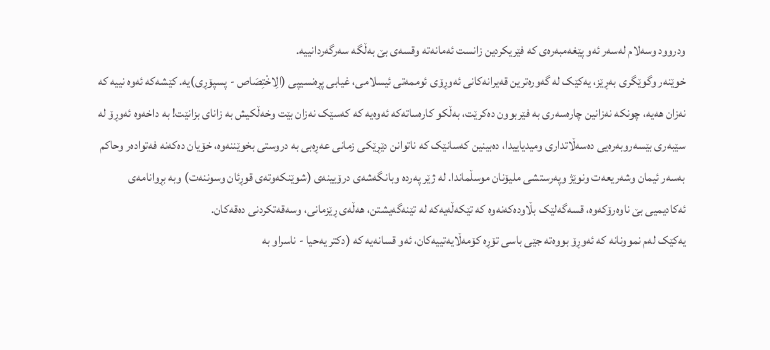ودروود وسەلام لەسەر ئەو پێغەمبەرەی کە فێریکردین زانست ئەمانەتە وقسەی بێ بەڵگە سەرگەردانییە.
خوێنەر وگوێگری بەڕێز، یەکێک لە گەورەترین قەیرانەکانی ئەوڕۆی ئوممەتی ئیسلامی، غیابی پڕەنسیپی (الِاخْتِصَاص - پسپۆڕی)یە. کێشەکە ئەوە نییە کە نەزان هەیە، چونکە نەزانین چارەسەری بە فێربوون دەکرێت، بەڵکو کارەساتەکە ئەوەیە کە کەسێک نەزان بێت وخەڵکیش بە زانای بزانێت! بە داخەوە ئەوڕۆ لە سێبەری بێسەروبەرەیی دەسەڵاتداری ومیدیاییدا، دەبینین کەسانێک کە ناتوانن دێڕێکی زمانی عەڕەبی بە دروستی بخوێننەوە، خۆیان دەکەنە فەتوادەر وحاکم بەسەر ئیمان وشەریعەت ونوێژ وپەرستشی ملیۆنان موسڵماندا. لە ژێر پەردە وبانگەشەی درۆیینەی (شوێنکەوتەی قوڕئان وسوننەت) وبە بڕوانامەی ئەکادیمیی بێ ناوەرۆكەوە، قسەگەلێک بڵاودەکەنەوە کە تێکەڵەیەکە لە تێنەگەیشتن، هەڵەی ڕێزمانی، وسەقەتکردنی دەقەکان.
یەکێک لەم نموونانە کە ئەوڕۆ بووەتە جێی باسی تۆڕە کۆمەڵایەتییەکان، ئەو قسانەیە کە (دكتر یەحیا - ناسراو بە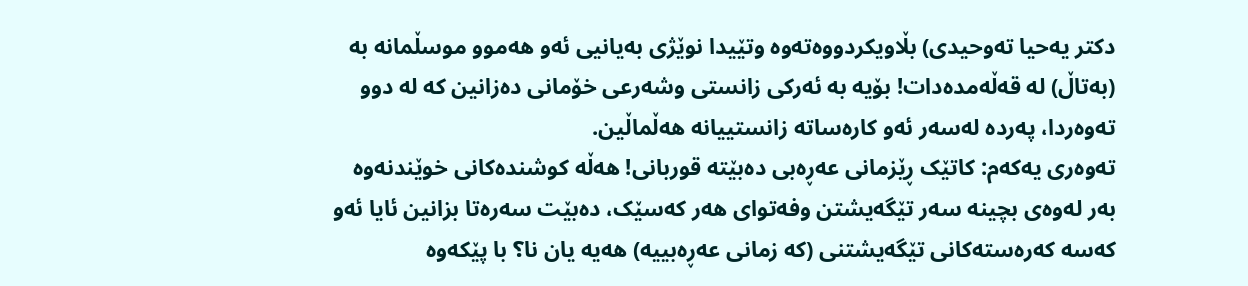دکتر یەحیا تەوحیدی) بڵاویکردووەتەوە وتێیدا نوێژی بەیانیی ئەو هەموو موسڵمانە بە (بەتاڵ) لە قەڵەمدەدات! بۆیە بە ئەرکی زانستی وشەرعی خۆمانی دەزانین کە لە دوو تەوەردا، پەردە لەسەر ئەو کارەساتە زانستییانە هەڵماڵین.
تەوەری یەکەم: کاتێک ڕێزمانی عەڕەبی دەبێتە قوربانی! هەڵە کوشندەکانی خوێندنەوە
بەر لەوەی بچینە سەر تێگەیشتن وفەتوای هەر کەسێک، دەبێت سەرەتا بزانین ئایا ئەو کەسە کەرەستەکانی تێگەیشتنی (کە زمانی عەڕەبییە) هەیە یان نا؟ با پێکەوە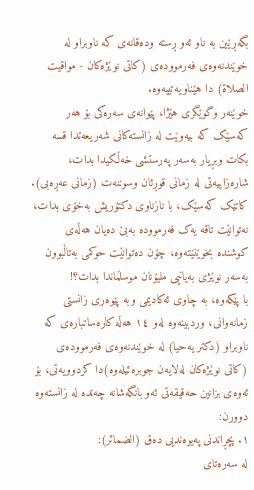بگەڕێین بە ناو ئەو ڕستە ودەقانەی کە ناوبراو لە خوێندنەوەی فەرموودەی (کاتی نوێژەکان - مواقيت الصلاة) دا هێناویەتییەوە.
خوێنەر وگوێگری هێژا، پێوانەی سەرەکی بۆ هەر کەسێک کە بیەوێت لە زانستەکانی شەریعەتدا قسە بکات وبڕیار بەسەر پەرستشی خەڵکیدا بدات، شارەزاییەتی لە زمانی قوڕئان وسوننەت (زمانی عەڕەبی). کاتێک کەسێک، با نازناوی دکتۆریش بەخۆی بدات، نەتوانێت تاقە یەک فەرموودە بەبێ دەیان هەڵەی کوشندە بخوێنێتەوە، چۆن دەتوانێت حوکمی بەتاڵبوون بەسەر نوێژی بەیانیی ملیۆنان موسڵماندا بدات؟!
با پێکەوە، بە چاوی ئەکادیمی وبە پێوەری زانستی زمانەوانی، وردبینەوە لەو ١٤ هەڵە کارەساتبارەی کە ناوبراو (دكتر یەحیا) لە خوێندنەوەی فەرموودەی (کاتی نوێژەکان لەلایەن جوبرەئیلەوە)دا کردوویەتی، بۆ ئەوەی بزانین حەقیقەتی ئەو بانگەشانە چەندە لە زانستەوە دوورن:
١. پچڕاندنی پەیوەندیی دەق (الضمائر):
لە سەرەتای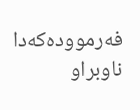فەرموودەکەدا ناوبراو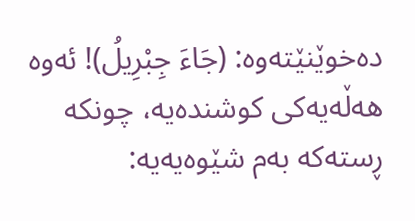دەخوێنێتەوە: (جَاءَ جِبْرِيلُ)! ئەوە هەڵەیەکی کوشندەیە، چونکە ڕستەکە بەم شێوەیەیە: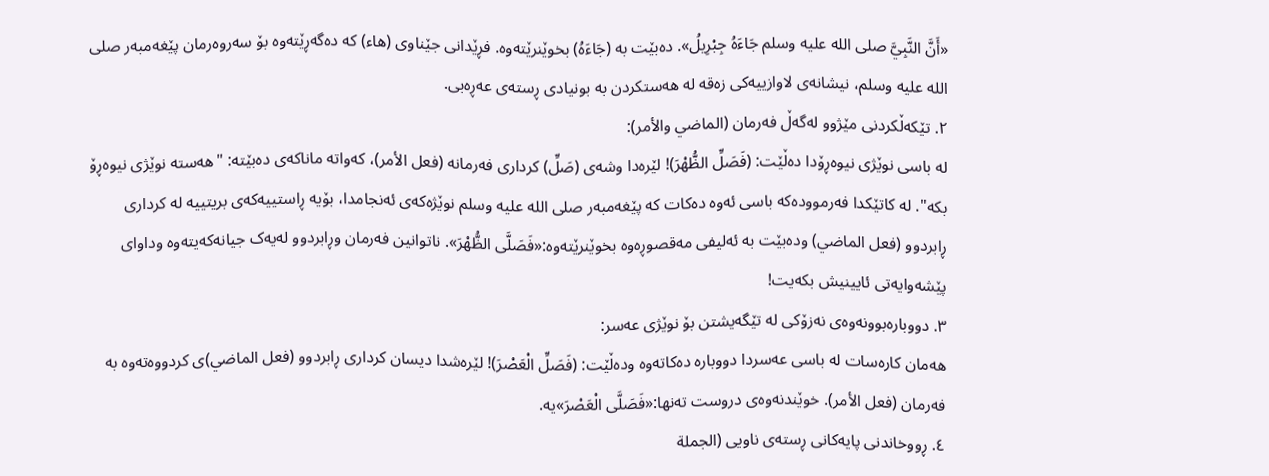«أَنَّ النَّبِيَّ صلى الله عليه وسلم جَاءَهُ جِبْرِيلُ». دەبێت بە (جَاءَهُ) بخوێنرێتەوە. فڕێدانی جێناوی (هاء) کە دەگەڕێتەوە بۆ سەروەرمان پێغەمبەر صلى الله عليه وسلم، نیشانەی لاوازییەکی زەقە لە هەستکردن بە بونیادی ڕستەی عەڕەبی.
٢. تێکەڵکردنی مێژوو لەگەڵ فەرمان (الماضي والأمر):
لە باسی نوێژی نیوەڕۆدا دەڵێت: (فَصَلِّ الظُّهْرَ)! لێرەدا وشەی (صَلِّ) کرداری فەرمانە (فعل الأمر)، کەواتە ماناکەی دەبێتە: "هەستە نوێژی نیوەڕۆ بکە". لە کاتێکدا فەرموودەکە باسی ئەوە دەکات کە پێغەمبەر صلى الله عليه وسلم نوێژەکەی ئەنجامدا، بۆیە ڕاستییەکەی بریتییە لە کرداری ڕابردوو (فعل الماضي) ودەبێت بە ئەلیفی مەقصوڕەوە بخوێنرێتەوە:«فَصَلَّى الظُّهْرَ». ناتوانین فەرمان وڕابردوو لەیەک جیانەکەیتەوە وداوای پێشەوایەتی ئایینیش بکەیت!
٣. دووبارەبوونەوەی نەزۆکی لە تێگەیشتن بۆ نوێژی عەسر:
هەمان کارەسات لە باسی عەسردا دووبارە دەکاتەوە ودەڵێت: (فَصَلِّ الْعَصْرَ)! لێرەشدا دیسان کرداری ڕابردوو (فعل الماضي)ی کردووەتەوە بە فەرمان (فعل الأمر). خوێندنەوەی دروست تەنها:«فَصَلَّى الْعَصْرَ»یە.
٤. ڕووخاندنی پایەکانی ڕستەی ناویی (الجملة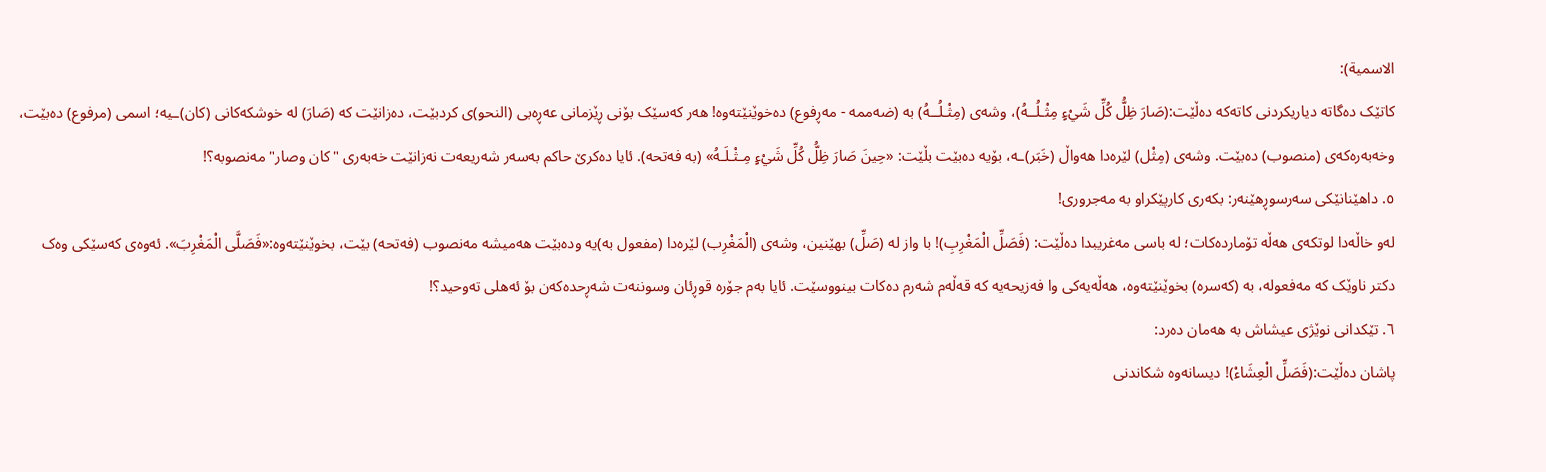الاسمية):
کاتێک دەگاتە دیاریکردنی کاتەکە دەڵێت:(صَارَ ظِلُّ كُلِّ شَيْءٍ مِثْـلُــهُ)، وشەی (مِثْـلُــهُ) بە (ضەممە - مەڕفوع) دەخوێنێتەوە! هەر کەسێک بۆنی ڕێزمانی عەڕەبی (النحو)ی کردبێت، دەزانێت کە (صَارَ) لە خوشکەکانی (كان)ـیە؛ اسمى (مرفوع) دەبێت، وخەبەرەکەی (منصوب) دەبێت. وشەی (مِثْل) لێرەدا هەواڵ (خَبَر)ـە، بۆیە دەبێت بڵێت: «حِينَ صَارَ ظِلُّ كُلِّ شَيْءٍ مِـثْـلَـهُ» (بە فەتحە). ئایا دەكرێ حاکم بەسەر شەریعەت نەزانێت خەبەری "كان وصار" مەنصوبە؟!
٥. داهێنانێکی سەرسوڕهێنەر: بکەری کارپێکراو بە مەجروری!
لەو خاڵەدا لوتکەی هەڵە تۆماردەکات؛ لە باسی مەغریبدا دەڵێت: (فَصَلِّ الْمَغْرِبِ)! با واز لە (صَلِّ) بهێنین، وشەی (الْمَغْرِب) لێرەدا (مفعول به)یە ودەبێت هەمیشە مەنصوب (فەتحە) بێت، بخوێنێتەوە:«فَصَلَّى الْمَغْرِبَ». ئەوەی کەسێکی وەک دکتر ناوێک کە مەفعولە، بە (کەسرە) بخوێنێتەوە، هەڵەیەکی وا فەزیحەیە کە قەڵەم شەرم دەکات بینووسێت. ئایا بەم جۆرە قوڕئان وسوننەت شەڕحدەکەن بۆ ئەهلی تەوحید؟!
٦. تێکدانی نوێژی عیشاش بە هەمان دەرد:
پاشان دەڵێت:(فَصَلِّ الْعِشَاءْ)! دیسانەوە شکاندنی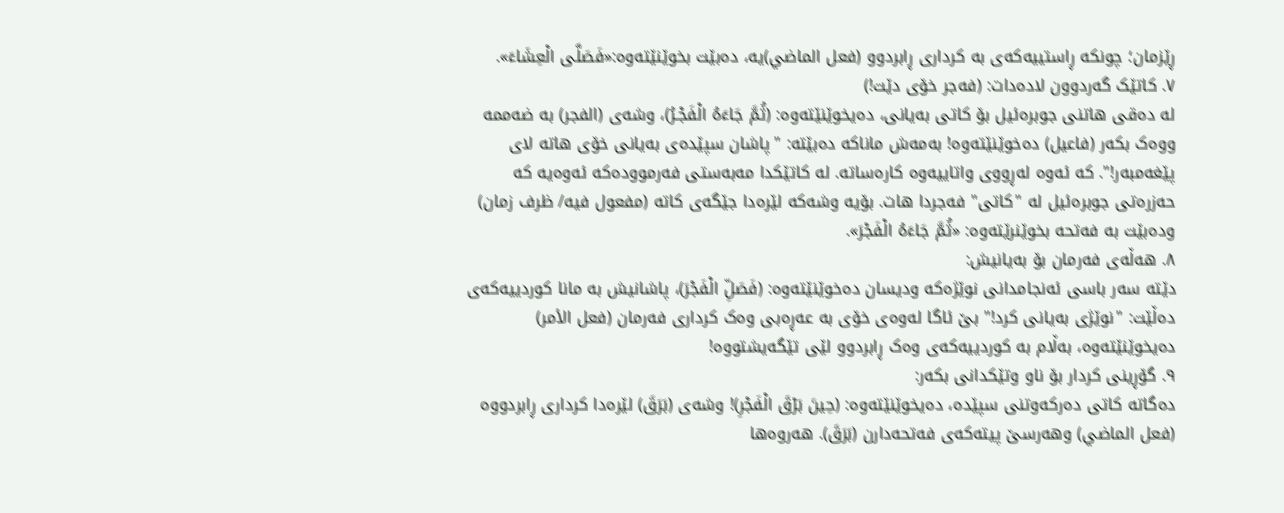ڕێزمان؛ چونکە ڕاستییەکەی بە کرداری ڕابردوو (فعل الماضي)یە، دەبێت بخوێنێتەوە:«فَصَلَّى الْعِشَاءَ».
٧. کاتێک گەردوون لادەدات: (فەجر خۆی دێت!)
لە دەقی هاتنی جوبرەئیل بۆ کاتی بەیانی، دەیخوێنێتەوە: (ثُمَّ جَاءَهُ الْفَجْـرُ)، وشەی (الفجر) بە ضەممە ووەک بکەر (فاعیل) دەخوێنێتەوە! بەمەش ماناکە دەبێتە: "پاشان سپێدەی بەیانی خۆی هاتە لای پێغەمبەر!". کە ئەوە لەڕووی واتاییەوە کارەساتە. لە کاتێکدا مەبەستی فەرموودەکە ئەوەیە کە حەزرەتی جوبرەئیل لە "کاتی" فەجردا هات. بۆیە وشەکە لێرەدا جێگەی کاتە (مفعول فيه/ ظرف زمان) ودەبێت بە فەتحە بخوێنرێتەوە: «ثُمَّ جَاءَهُ الْفَجْرَ».
٨. هەڵەی فەرمان بۆ بەیانیش:
دێتە سەر باسی ئەنجامدانی نوێژەکە ودیسان دەخوێنێتەوە: (فَصَلِّ الْفَجْرَ)، پاشانیش بە مانا کوردییەکەی دەڵێت: "نوێژی بەیانی کرد!" بێ ئاگا لەوەی خۆی بە عەڕەبی وەک کرداری فەرمان (فعل الأمر) دەیخوێنێتەوە، بەڵام بە کوردییەکەی وەک ڕابردوو لێی تێگەیشتووە!
٩. گۆڕینی کردار بۆ ناو وتێکدانی بکەر:
دەگاتە کاتی دەرکەوتنی سپێدە، دەیخوێنێتەوە: (حِينَ بَرْقَ الْفَجْرِ)! وشەی (بَرَقَ) لێرەدا کرداری ڕابردووە (فعل الماضي) وهەرسێ پیتەکەی فەتحەدارن (بَرَقَ). هەروەها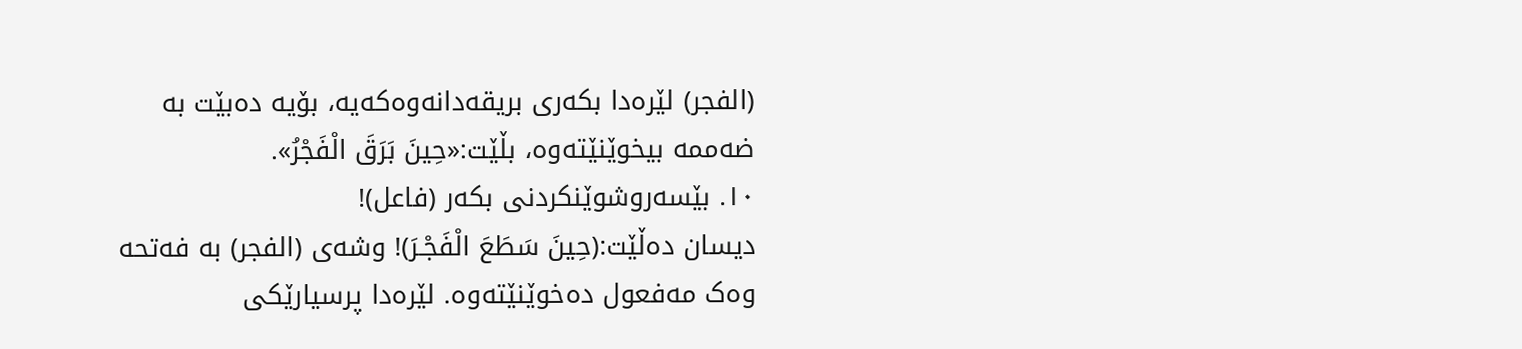(الفجر) لێرەدا بکەری بریقەدانەوەکەیە، بۆیە دەبێت بە ضەممە بیخوێنێتەوە، بڵێت:«حِينَ بَرَقَ الْفَجْرُ».
١٠. بێسەروشوێنکردنی بکەر (فاعل)!
دیسان دەڵێت:(حِينَ سَطَعَ الْفَجْـرَ)! وشەی (الفجر) بە فەتحە وەک مەفعول دەخوێنێتەوە. لێرەدا پرسیارێکی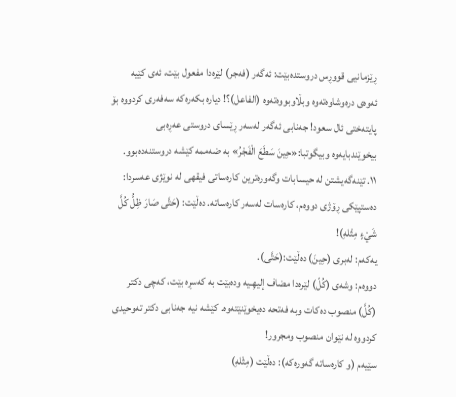ڕێزمانیی قووڕس دروستدەبێت: ئەگەر (فەجر) لێرەدا مفعول بێت، ئەی کێیە ئەوەی درەوشاوەتەوە وبڵاوبووەتەوە (الفاعل)؟! دیارە بکەرەکە سەفەری کردووە بۆ پایتەختی ئال سعود! جەنابی ئەگەر لەسەر ڕێسای دروستی عەڕەبی بیخوێندبایەوە وبیگوتبا:«حِينَ سَطَعَ الْفَجْرُ» بە ضەممە كێشە دروستنەدەبوو.
١١. تێنەگەیشتن لە حیسابات وگەورەترین کارەساتی فیقهی لە نوێژی عەسردا:
دەستپێکی ڕۆژی دووەم، کارەسات لەسەر کارەساتە. دەڵێت: (حَتَّى صَارَ ظِلُّ كُلَّ شَيْءٍ مِثْلهِ)!
یەکەم: لەبری (حِينَ) دەڵێت:(حَتَّى).
دووەم: وشەی (كُلّ) لێرەدا مضاف إليهِـیە ودەبێت بە کەسڕە بێت، کەچی دكتر (كُلَّ) منصوب دەكات وبە فەتحە دەیخوێنێتەوە. كێشە نیە جەنابی دكتر تەوحیدی كردووە لە نێوان منصوب ومجرور!
سێیەم (و کارەساتە گەورەکە): دەڵێت (مِثْلهِ)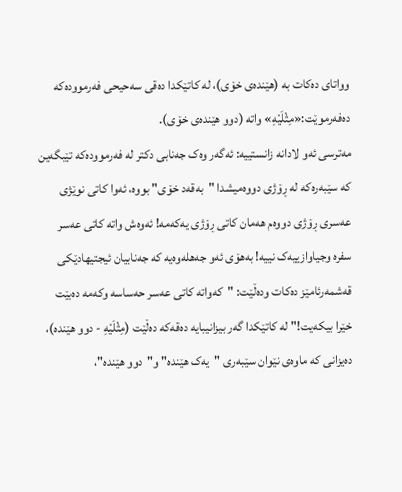وواتای دەکات بە (هێندەی خۆی)، لە کاتێکدا دەقی سەحیحی فەرموودەکە دەفەرموێت:«مِثْلَيْهِ» واتە (دوو هێندەی خۆی).
مەترسی ئەو لادانە زانستییە: ئەگەر وەک جەنابی دکتر لە فەرموودەکە تێبگەین کە سێبەرەکە لە ڕۆژی دووەمیشدا "بەقەد خۆی" بووە، ئەوا کاتی نوێژی عەسری ڕۆژی دووەم هەمان کاتی ڕۆژی یەکەمە! ئەوەش واتە کاتی عەسر سفرە وجیاوازییەک نییە! بەهۆی ئەو جەهلەوەیە کە جەنابیان ئیجتیهادێکی قەشمەرئامێز دەکات ودەڵێت: "کەواتە کاتی عەسر حەساسە وکەمە دەبێت خێرا بیکەیت!" لە کاتێکدا گەر بیزانیبایە دەقەکە دەڵێت (مِثْلَيْهِ - دوو هێندە)، دەیزانی کە ماوەی نێوان سێبەری "یەک هێندە" و"دوو هێندە"،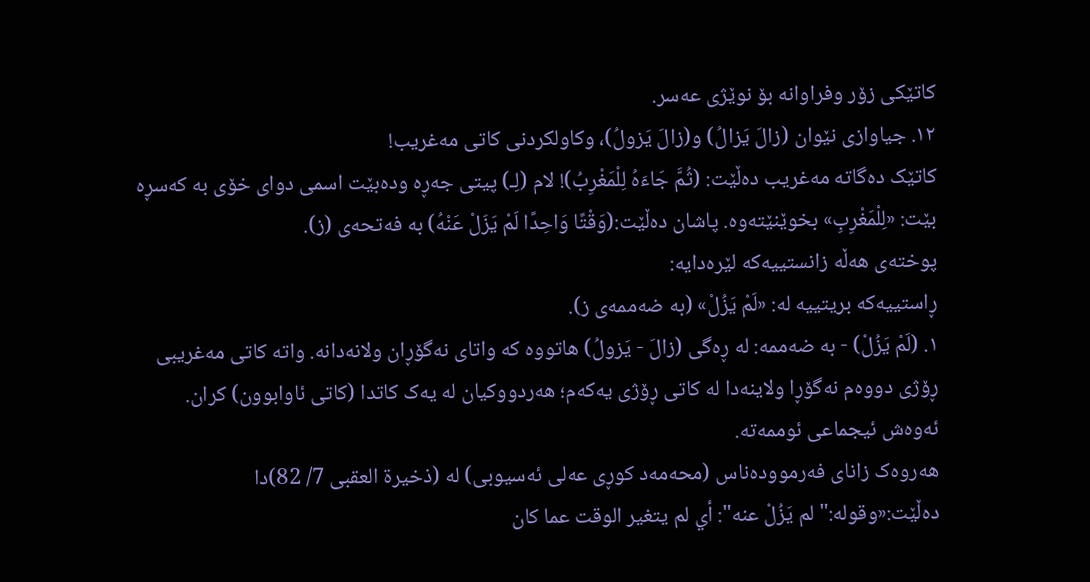کاتێکی زۆر وفراوانە بۆ نوێژی عەسر.
١٢. جیاوازی نێوان (زالَ يَزالُ) و(زالَ يَزولُ)، وکاولکردنی کاتی مەغریب!
کاتێک دەگاتە مەغریب دەڵێت: (ثُمَّ جَاءَهُ لِلْمَغْرِبُ)! لام (لِـ) پیتی جەڕە ودەبێت اسمی دوای خۆی بە کەسڕە بێت: «لِلْمَغْرِبِ» بخوێنێتەوە. پاشان دەڵێت:(وَقْتًا وَاحِدًا لَمْ يَزَلْ عَنْهُ) بە فەتحەی (ز).
پوختەی هەڵە زانستییەکە لێرەدایە:
ڕاستییەکە بریتییە لە: «لَمْ يَزُلْ» (بە ضەممەی ز).
١. (لَمْ يَزُلْ) - بە ضەممە: لە ڕەگی (زالَ - يَزولُ) هاتووە کە واتای نەگۆڕان ولانەدانە. واتە کاتی مەغریبی ڕۆژی دووەم نەگۆڕا ولاینەدا لە کاتی ڕۆژی یەکەم؛ هەردووکیان لە یەک کاتدا (کاتی ئاوابوون) کران. ئەوەش ئیجماعی ئوممەتە.
هەروەک زانای فەرموودەناس (محەمەد کوڕی عەلی ئەسیوبی) لە (ذخيرة العقبى 7/ 82)دا دەڵێت:«وقوله:"لم يَزُلْ عنه": أي لم يتغير الوقت عما كان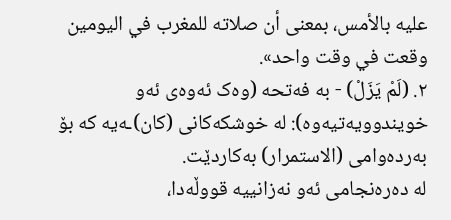عليه بالأمس، بمعنى أن صلاته للمغرب في اليومين وقعت في وقت واحد».
٢. (لَمْ يَزَلْ) - بە فەتحە (وەک ئەوەی ئەو خویندوویەتیەوە): لە خوشکەکانی (كان)ـەیە کە بۆ بەردەوامی (الاستمرار) بەکاردێت.
لە دەرەنجامی ئەو نەزانییە قووڵەدا،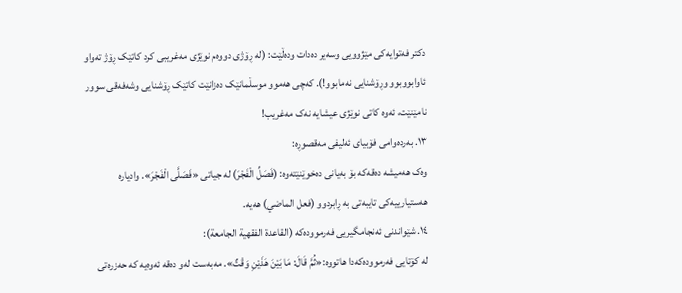دکتر فەتوایەکی مێژوویی وسەیر دەدات ودەڵێت: (لە ڕۆژی دووەم نوێژی مەغریبی کرد کاتێک ڕۆژ تەواو ئاوابووبوو وڕۆشنایی نەمابوو!). کەچی هەموو موسڵمانێک دەزانێت کاتێک ڕۆشنایی وشەفەقی سوور نامێنێت، ئەوە کاتی نوێژی عیشایە نەک مەغریب!
١٣. بەردەوامی فۆبیای ئەلیفی مەقصوڕە:
وەک هەمیشە دەقەکە بۆ بەیانی دەخوێنێتەوە: (فَصَلِّ الْفَجْرَ) لە جیاتی «فَصَلَّى الْفَجْرَ». وادیارە هەستیارییەکی تایبەتی بە ڕابردوو (فعل الماضي) هەیە.
١٤. شێواندنی ئەنجامگیریی فەرموودەکە (القاعدة الفقهية الجامعة):
لە کۆتایی فەرموودەکەدا هاتووە:«ثُمَّ قَالَ: مَا بَيْنَ هَذَيْنِ وَقْتٌ». مەبەست لەو دەقە ئەوەیە کە حەزرەتی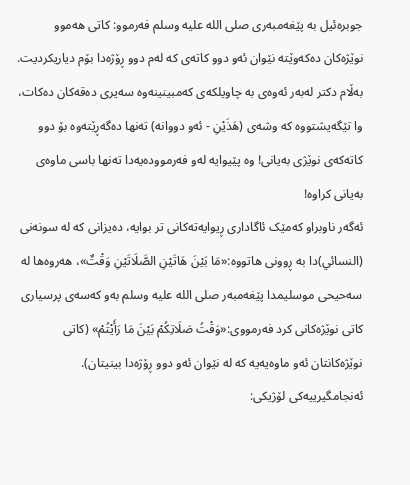جوبرەئیل بە پێغەمبەری صلى الله عليه وسلم فەرموو: کاتی هەموو نوێژەکان دەکەوێتە نێوان ئەو دوو کاتەی کە لەم دوو ڕۆژەدا بۆم دیاریکردیت.
بەڵام دکتر لەبەر ئەوەی بە چاویلکەی کەمبینینەوە سەیری دەقەکان دەکات، وا تێگەیشتووە کە وشەی (هَذَيْنِ - ئەو دووانە) تەنها دەگەڕێتەوە بۆ دوو کاتەکەی نوێژی بەیانی! وە پێیوایە لەو فەرموودەیەدا تەنها باسی ماوەی بەیانی کراوە!
ئەگەر ناوبراو کەمێک ئاگاداری ڕیوایەتەکانی تر بوایە، دەیزانی کە لە سونەنی (النسائي)دا بە ڕوونی هاتووە:«مَا بَيْنَ هَاتَيْنِ الصَّلَاتَيْنِ وَقْتٌ»، هەروەها لە سەحیحی موسلیمدا پێغەمبەر صلى الله عليه وسلم بەو کەسەی پرسیاری کاتی نوێژەکانی کرد فەرمووی:«وَقْتُ صَلَاتِكُمْ بَيْنَ مَا رَأَيْتُمْ» (کاتی نوێژەکانتان ئەو ماوەیەیە کە لە نێوان ئەو دوو ڕۆژەدا بینیتان).
ئەنجامگیرییەکی لۆژیکی: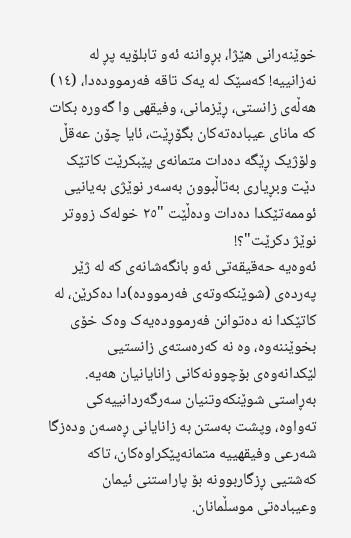خوێنەرانی هێژا، بڕواننە ئەو تابلۆیە پڕ لە نەزانییە! کەسێک لە یەک تاقە فەرموودەدا، (١٤) هەڵەی زانستی، ڕێزمانی، وفیقهی وا گەورە بکات کە مانای عیبادەتەکان بگۆڕێت، ئایا چۆن عەقڵ ولۆژیک ڕێگە دەدات متمانەی پێبکرێت کاتێک دێت وبڕیاری بەتاڵبوون بەسەر نوێژی بەیانیی ئوممەتێکدا دەدات ودەڵێت "٢٥ خولەک زووتر نوێژ دكرێت"؟!
ئەوەیە حەقیقەتی ئەو بانگەشانەی کە لە ژێر پەردەی (شوێنکەوتەی فەرموودە)دا دەکرێن، لە کاتێکدا نە دەتوانن فەرموودەیەک وەک خۆی بخوێننەوە، وە نە کەرەستەی زانستیی لێکدانەوەی بۆچوونەکانی زانایانیان هەیە. بەڕاستی شوێنکەوتنیان سەرگەردانییەکی تەواوە، وپشت بەستن بە زانایانی ڕەسەن ودەزگا شەرعی وفیقهییە متمانەپێکراوەکان، تاکە کەشتیی ڕزگاربوونە بۆ پاراستنی ئیمان وعیبادەتی موسڵمانان.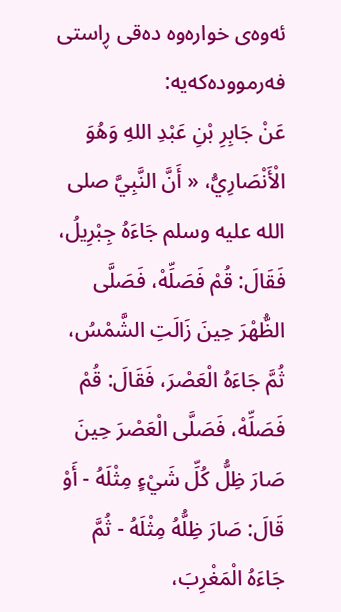ئەوەی خوارەوە دەقی ڕاستی فەرموودەكەیە:
عَنْ جَابِرِ بْنِ عَبْدِ اللهِ وَهُوَ الْأَنْصَارِيُّ، « أَنَّ النَّبِيَّ صلى الله عليه وسلم جَاءَهُ جِبْرِيلُ، فَقَالَ: قُمْ فَصَلِّهْ، فَصَلَّى الظُّهْرَ حِينَ زَالَتِ الشَّمْسُ، ثُمَّ جَاءَهُ الْعَصْرَ، فَقَالَ: قُمْ فَصَلِّهْ، فَصَلَّى الْعَصْرَ حِينَ صَارَ ظِلُّ كُلِّ شَيْءٍ مِثْلَهُ - أَوْ قَالَ: صَارَ ظِلُّهُ مِثْلَهُ - ثُمَّ جَاءَهُ الْمَغْرِبَ،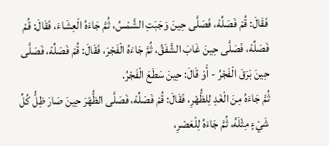فَقَالَ: قُمْ فَصَلِّهْ، فَصَلَّى حِينَ وَجَبَتِ الشَّمْسُ، ثُمَّ جَاءَهُ الْعِشَاءَ، فَقَالَ: قُمْ فَصَلِّهْ، فَصَلَّى حِينَ غَابَ الشَّفَقُ، ثُمَّ جَاءَهُ الْفَجْرَ، فَقَالَ: قُمْ فَصَلِّهْ، فَصَلَّى حِينَ بَرَقَ الْفَجْرُ - أَوْ قَالَ: حِينَ سَطَعَ الْفَجْرُ.
ثُمَّ جَاءَهُ مِنَ الْغَدِ لِلظُّهْرِ، فَقَالَ: قُمْ فَصَلِّهْ، فَصَلَّى الظُّهْرَ حِينَ صَارَ ظِلُّ كُلِّ شَيْءٍ مِثْلَهُ، ثُمَّ جَاءَهُ لِلْعَصْرِ،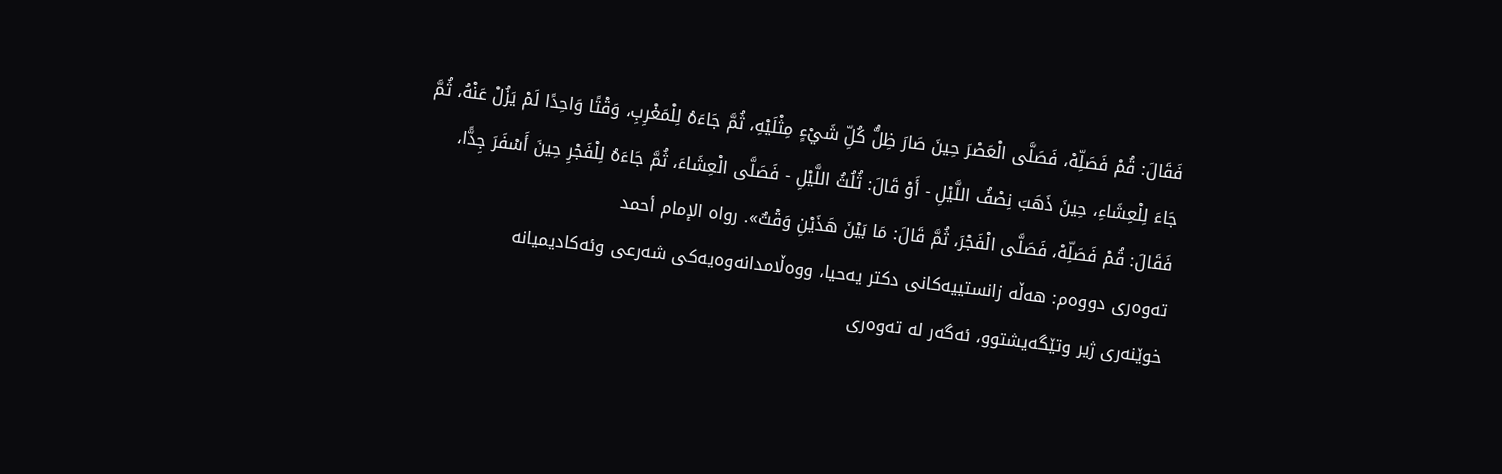فَقَالَ: قُمْ فَصَلِّهْ، فَصَلَّى الْعَصْرَ حِينَ صَارَ ظِلُّ كُلِّ شَيْءٍ مِثْلَيْهِ، ثُمَّ جَاءَهُ لِلْمَغْرِبِ، وَقْتًا وَاحِدًا لَمْ يَزُلْ عَنْهُ، ثُمَّ جَاءَ لِلْعِشَاءِ، حِينَ ذَهَبَ نِصْفُ اللَّيْلِ - أَوْ قَالَ: ثُلُثُ اللَّيْلِ - فَصَلَّى الْعِشَاءَ، ثُمَّ جَاءَهُ لِلْفَجْرِ حِينَ أَسْفَرَ جِدًّا، فَقَالَ: قُمْ فَصَلِّهْ، فَصَلَّى الْفَجْرَ، ثُمَّ قَالَ: مَا بَيْنَ هَذَيْنِ وَقْتٌ». رواه الإمام أحمد
تەوەری دووەم: هەڵە زانستییەکانی دكتر یەحیا، ووەڵامدانەوەیەکی شەرعی وئەکادیمیانە
خوێنەری ژیر وتێگەیشتوو، ئەگەر لە تەوەری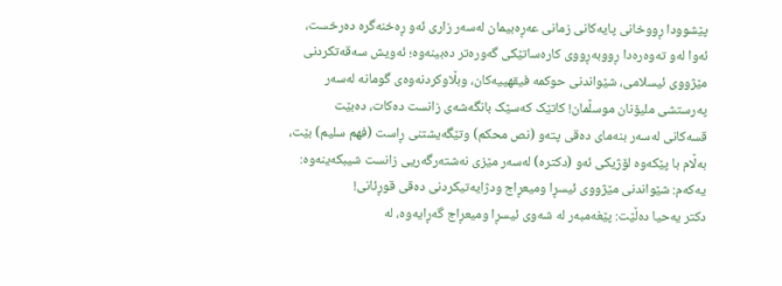پێشوودا ڕووخانی پایەکانی زمانی عەڕەبیمان لەسەر زاری ئەو ڕەخنەگرە دەرخست، ئەوا لەو تەوەرەدا ڕووبەڕووی کارەساتێکی گەورەتر دەبینەوە؛ ئەویش سەقەتکردنی مێژووی ئیسلامی، شێواندنی حوکمە فیقهییەکان، وبڵاوکردنەوەی گومانە لەسەر پەرستشی ملیۆنان موسڵمان! کاتێک کەسێک بانگەشەی زانست دەکات، دەبێت قسەکانی لەسەر بنەمای دەقی پتەو (نص محكم) وتێگەیشتنی ڕاست (فهم سليم) بێت، بەڵام با پێکەوە لۆژیکی ئەو (دکترە) لەسەر مێزی نەشتەرگەریی زانست شیبکەینەوە:
یەکەم: شێواندنی مێژووی ئیسڕا ومیعڕاج ودژایەتیکردنی دەقی قوڕئانی!
دكتر یەحیا دەڵێت: پێغەمبەر لە شەوی ئیسڕا ومیعڕاج گەڕایەوە، لە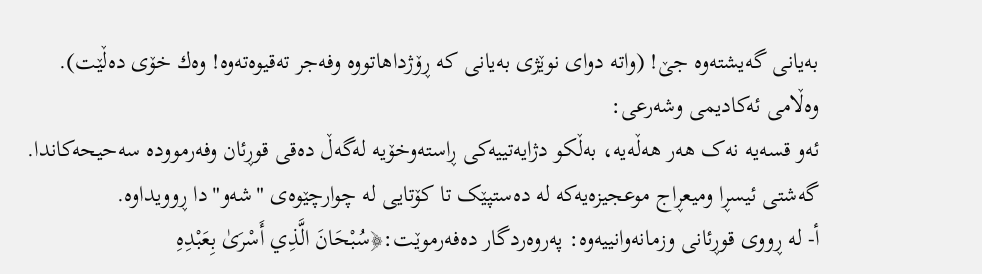بەیانی گەیشتەوە جێ! (واتە دوای نوێژی بەیانی کە ڕۆژداهاتووە وفەجر تەقیوەتەوە! وەك خۆی دەڵێت).
وەڵامی ئەکادیمی وشەرعی:
ئەو قسەیە نەک هەر هەڵەیە، بەڵکو دژایەتییەکی ڕاستەوخۆیە لەگەڵ دەقی قوڕئان وفەرموودە سەحیحەکاندا. گەشتی ئیسڕا ومیعڕاج موعجیزەیەکە لە دەستپێک تا کۆتایی لە چوارچێوەی "شەو"دا ڕوویداوە.
أ- لە ڕووی قوڕئانی وزمانەوانییەوە: پەروەردگار دەفەرموێت:﴿سُبْحَانَ الَّذِي أَسْرَىٰ بِعَبْدِهِ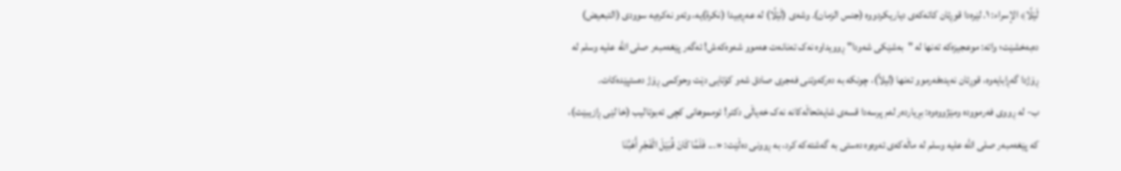لَيْلًا﴾ الإسراء: ١. لێرەدا قوڕئان کاتەکەی دیاریکردووە (جنس الزمان). وشەی (لَيْلًا) لە عەڕەبیدا (نكرة)یە، وئەو نەکرەیە سوودی (التبعيض) دەبەخشێت؛ واتە: موعجیزەکە تەنها لە "بەشێکی شەودا" ڕوویداوە نەک تەنانەت هەموو شەوەکەش! ئەگەر پێغەمبەر صلى الله عليه وسلم لە ڕۆژدا گەڕابایەوە، قوڕئان نەیدەفەرموو تەنها (ليلاً)، چونکە بە دەرکەوتنی فەجری صادق شەو کۆتایی دێت وحوکمی ڕۆژ دەستپێدەکات.
ب- لە ڕووی فەرموودە ومێژووەوە: بڕیاردەر لەم پرسەدا قسەی شایەتحاڵەکانە نەک خەیاڵی دکتر! ئومموهانی کچی ئەبوتالیب (خا لێی ڕازیبێت)، کە پێغەمبەر صلى الله عليه وسلم لە ماڵەکەی ئەوەوە دەستی بە گەشتەکە کرد، بە ڕوونی دەڵێت: «... فَلَمَّا كَانَ قُبَيْلَ الْفَجْرِ أَهَبَّنَا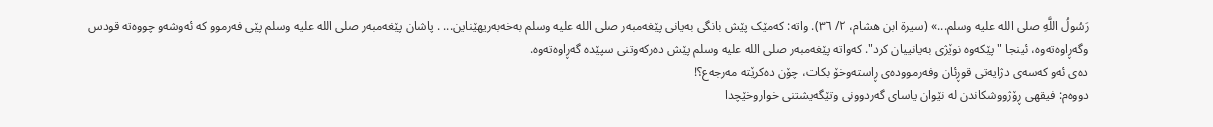رَسُولُ اللَّهِ صلى الله عليه وسلم...» (سيرة ابن هشام، ٢/ ٣٦). واتە: کەمێک پێش بانگی بەیانی پێغەمبەر صلى الله عليه وسلم بەخەبەریهێناین... . پاشان پێغەمبەر صلى الله عليه وسلم پێی فەرموو کە ئەوشەو چووەتە قودس وگەڕاوەتەوە، ئینجا "پێکەوە نوێژی بەیانییان کرد". کەواتە پێغەمبەر صلى الله عليه وسلم پێش دەرکەوتنی سپێدە گەڕاوەتەوە.
دەی ئەو کەسەی دژایەتی قوڕئان وفەرموودەی ڕاستەوخۆ بکات، چۆن دەکرێتە مەرجەع؟!
دووەم: فیقهی ڕۆژووشکاندن لە نێوان یاسای گەردوونی وتێگەیشتنی خواروخێچدا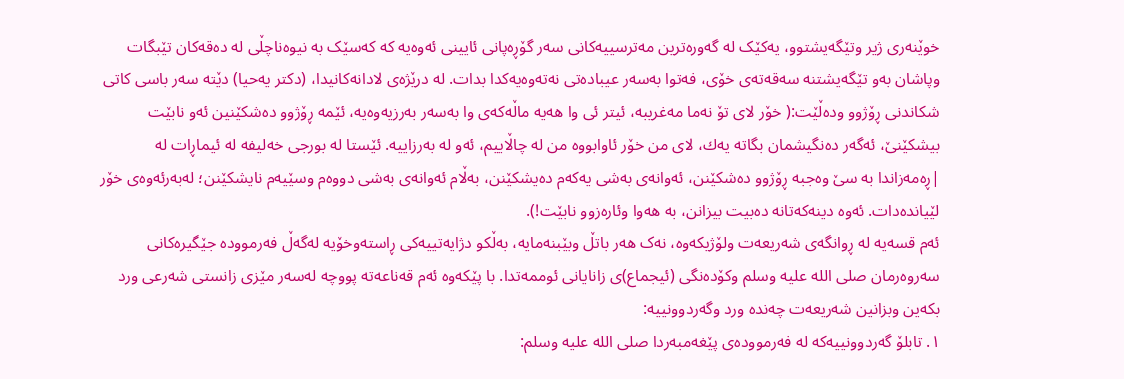خوێنەری ژیر وتێگەیشتوو، یەکێک لە گەورەترین مەترسییەکانی سەر گۆڕەپانی ئایینی ئەوەیە کە کەسێک بە نیوەناچڵی لە دەقەکان تێبگات وپاشان بەو تێگەیشتنە سەقەتەی خۆی، فەتوا بەسەر عیبادەتی نەتەوەیەکدا بدات. لە درێژەی لادانەکانیدا، (دکتر یەحیا) دێتە سەر باسی کاتی شکاندنی ڕۆژوو ودەڵێت:( خۆر لای تۆ نەما مەغریبە، ئیتر ئی وا هەیە ماڵەكەی وا بەسەر بەرزیەوەیە، ئێمە ڕۆژوو دەشكێنین ئەو نابێت بیشكێنێ، ئەگەر دەنگیشمان بگاتە یەك، لای من خۆر ئاوابووە من لە چاڵاییم، ئەو لە بەرزاییە. ئێستا لە بورجی خەلیفە لە ئیماڕات لە |ڕەمەزاندا بە سێ وەجبە ڕۆژوو دەشكێنن، ئەوانەی بەشی یەكەم دەیشكێنن، بەڵام ئەوانەی بەشی دووەم وسێیەم نایشكێنن؛ لەبەرئەوەی خۆر لێیاندەدات. ئەوە دینەكەتانە دەبیت بیزانن، بە هەوا وئارەزوو نابێت!).
ئەم قسەیە لە ڕوانگەی شەریعەت ولۆژیکەوە، نەک هەر باتڵ وبێبنەمایە، بەڵکو دژایەتییەکی ڕاستەوخۆیە لەگەڵ فەرموودە جێگیرەکانی سەروەرمان صلى الله عليه وسلم وکۆدەنگی (ئيجماع)ی زانایانی ئوممەتدا. با پێکەوە ئەم قەناعەتە پووچە لەسەر مێزی زانستی شەرعی ورد بکەین وبزانین شەریعەت چەندە ورد وگەردوونییە:
١. تابلۆ گەردوونییەکە لە فەرموودەی پێغەمبەردا صلى الله عليه وسلم: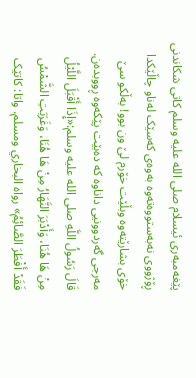پێغەمبەری ئیسلام صلى الله عليه وسلم کاتی شکاندنی ڕۆژووی نەبەستووەتەوە بەوەی کەسێک لەناو چاڵێکدا خۆی بشارێتەوە وبڵێت خۆرم لێ ون بوو! بەڵکو سێ مەرجی گەردوونیی داناوە کە دەبێت پێکەوە ڕووبدەن. قَالَ رَسُولُ اللَّهِ صلى الله عليه وسلم:«إِذَا أَقْبَلَ اللَّيْلُ مِنْ هَا هُنَا، وَأَدْبَرَ النَّهَارُ مِنْ هَا هُنَا، وَغَرَبَتِ الشَّمْسُ فَقَدْ أَفْطَرَ الصَّائِمُ» رواه البخاري ومسلم. واتا: کاتێک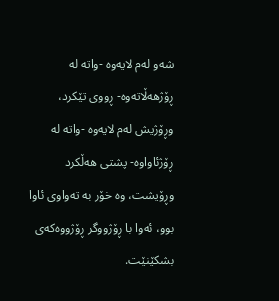شەو لەم لایەوە -واتە لە ڕۆژهەڵاتەوە- ڕووی تێکرد، وڕۆژیش لەم لایەوە -واتە لە ڕۆژئاواوە- پشتی هەڵکرد وڕۆیشت، وە خۆر بە تەواوی ئاوا بوو، ئەوا با ڕۆژووگر ڕۆژووەکەی بشکێنێت.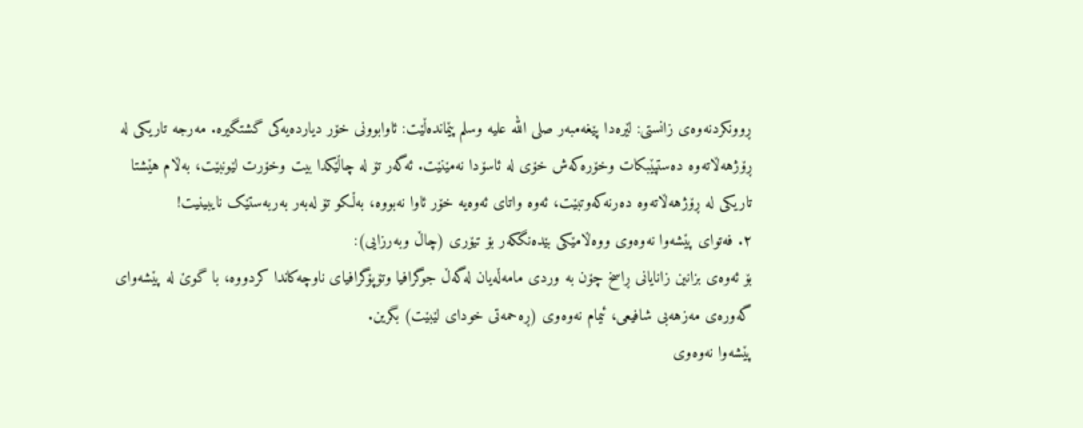ڕوونکردنەوەی زانستی: لێرەدا پێغەمبەر صلى الله عليه وسلم پێماندەڵێت: ئاوابوونی خۆر دیاردەیەکی گشتگیرە. مەرجە تاریکی لە ڕۆژهەڵاتەوە دەستپێبکات وخۆرەکەش خۆی لە ئاسۆدا نەمێنێت. ئەگەر تۆ لە چاڵێکدا بیت وخۆرت لێونبێت، بەڵام هێشتا تاریکی لە ڕۆژهەڵاتەوە دەرنەکەوتبێت، ئەوە واتای ئەوەیە خۆر ئاوا نەبووە، بەڵکو تۆ لەبەر بەربەستێک نایبینیت!
٢. فەتوای پێشەوا نەوەوی ووەڵامێکی بێدەنگکەر بۆ تیۆری (چاڵ وبەرزایی):
بۆ ئەوەی بزانین زانایانی ڕاسخ چۆن بە وردی مامەڵەیان لەگەڵ جوگرافیا وتۆپۆگرافیای ناوچەکاندا کردووە، با گوێ لە پێشەوای گەورەی مەزهەبی شافیعی، ئیمام نەوەوی (ڕەحمەتی خودای لێبێت) بگرین.
پێشەوا نەوەوی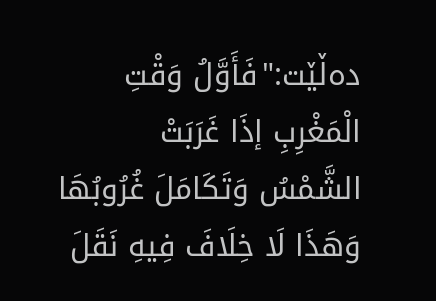دەڵێت:"فَأَوَّلُ وَقْتِ الْمَغْرِبِ إذَا غَرَبَتْ الشَّمْسُ وَتَكَامَلَ غُرُوبُهَا وَهَذَا لَا خِلَافَ فِيهِ نَقَلَ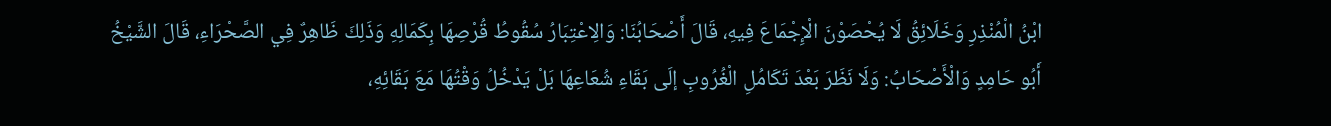ابْنُ الْمُنْذِرِ وَخَلَائِقُ لَا يُحْصَوْنَ الْإِجْمَاعَ فِيهِ، قَالَ أَصْحَابُنَا: وَالِاعْتِبَارُ سُقُوطُ قُرْصِهَا بِكَمَالِهِ وَذَلِكَ ظَاهِرٌ فِي الصَّحْرَاءِ، قَالَ الشَّيْخُ أَبُو حَامِدٍ وَالْأَصْحَابُ: وَلَا نَظَرَ بَعْدَ تَكَامُلِ الْغُرُوبِ إلَى بَقَاءِ شُعَاعِهَا بَلْ يَدْخُلُ وَقْتُهَا مَعَ بَقَائِهِ،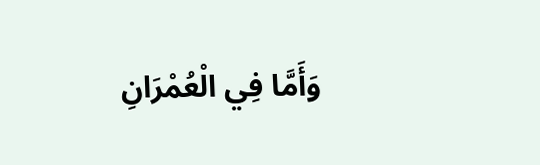وَأَمَّا فِي الْعُمْرَانِ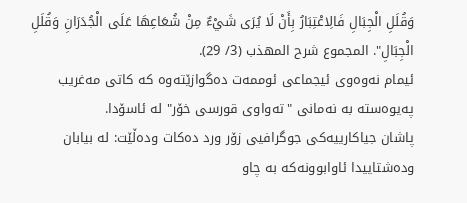وَقُلَلِ الْجِبَالِ فَالِاعْتِبَارُ بِأَنْ لَا يُرَى شَيْءٌ مِنْ شُعَاعِهَا عَلَى الْجُدَرَانِ وَقُلَلِ الْجِبَالِ". المجموع شرح المهذب (3/ 29).
ئیمام نەوەوی ئیجماعی ئوممەت دەگوازێتەوە کە کاتی مەغریب پەیوەستە بە نەمانی "تەواوی قورسی خۆر" لە ئاسۆدا.
پاشان جیاکارییەکی جوگرافیی زۆر ورد دەکات ودەڵێت: لە بیابان ودەشتاییدا ئاوابوونەکە بە چاو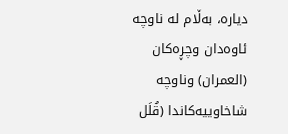دیارە، بەڵام لە ناوچە ئاوەدان وچڕەکان (العمران) وناوچە شاخاوییەکاندا (قُلَل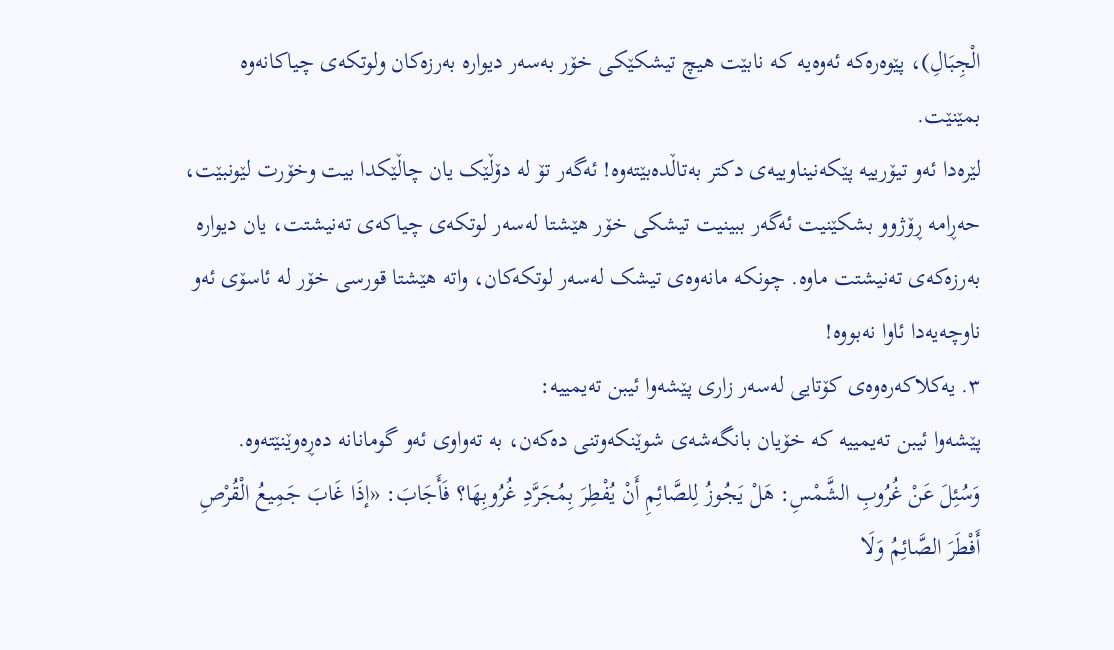الْجِبَالِ)، پێوەرەکە ئەوەیە کە نابێت هیچ تیشکێکی خۆر بەسەر دیوارە بەرزەکان ولوتکەی چیاکانەوە بمێنێت.
لێرەدا ئەو تیۆرییە پێکەنیناوییەی دکتر بەتاڵدەبێتەوە! ئەگەر تۆ لە دۆڵێک یان چاڵێکدا بیت وخۆرت لێونبێت، حەڕامە ڕۆژوو بشکێنیت ئەگەر ببینیت تیشکی خۆر هێشتا لەسەر لوتکەی چیاکەی تەنیشتت، یان دیوارە بەرزەکەی تەنیشتت ماوە. چونکە مانەوەی تیشک لەسەر لوتکەکان، واتە هێشتا قورسی خۆر لە ئاسۆی ئەو ناوچەیەدا ئاوا نەبووە!
٣. یەکلاکەرەوەی کۆتایی لەسەر زاری پێشەوا ئیبن تەیمییە:
پێشەوا ئیبن تەیمییە کە خۆیان بانگەشەی شوێنکەوتنی دەکەن، بە تەواوی ئەو گومانانە دەڕەوێنێتەوە.
وَسُئِلَ عَنْ غُرُوبِ الشَّمْسِ: هَلْ يَجُوزُ لِلصَّائِمِ أَنْ يُفْطِرَ بِمُجَرَّدِ غُرُوبِهَا؟ فَأَجَابَ: «إذَا غَابَ جَمِيعُ الْقُرْصِ أَفْطَرَ الصَّائِمُ وَلَا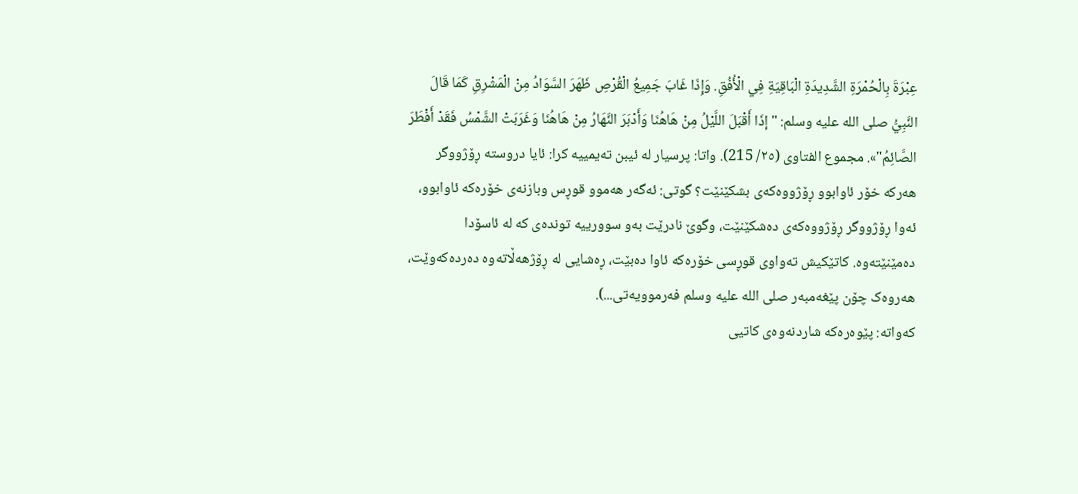عِبْرَةَ بِالْحُمْرَةِ الشَّدِيدَةِ الْبَاقِيَةِ فِي الْأُفُقِ. وَإِذَا غَابَ جَمِيعُ الْقُرْصِ ظَهَرَ السَّوَادُ مِنْ الْمَشْرِقِ كَمَا قَالَ النَّبِيُّ صلى الله عليه وسلم: "إذَا أَقْبَلَ اللَّيْلُ مِنْ هَاهُنَا وَأَدْبَرَ النَّهَارُ مِنْ هَاهُنَا وَغَرَبَتْ الشَّمْسُ فَقَدْ أَفْطَرَ الصَّائِمُ"». مجموع الفتاوى (٢٥/ 215). واتا: پرسیار لە ئیبن تەیمییە کرا: ئایا دروستە ڕۆژووگر هەرکە خۆر ئاوابوو ڕۆژووەکەی بشکێنێت؟ گوتی: ئەگەر هەموو قوڕس وبازنەی خۆرەکە ئاوابوو، ئەوا ڕۆژووگر ڕۆژووەکەی دەشکێنێت، وگوێ نادرێت بەو سوورییە توندەی کە لە ئاسۆدا دەمێنێتەوە. کاتێکیش تەواوی قوڕسی خۆرەکە ئاوا دەبێت، ڕەشایی لە ڕۆژهەڵاتەوە دەردەکەوێت، هەروەک چۆن پێغەمبەر صلى الله عليه وسلم فەرموویەتی...).
كەواتە: پێوەرەکە شاردنەوەی کاتیی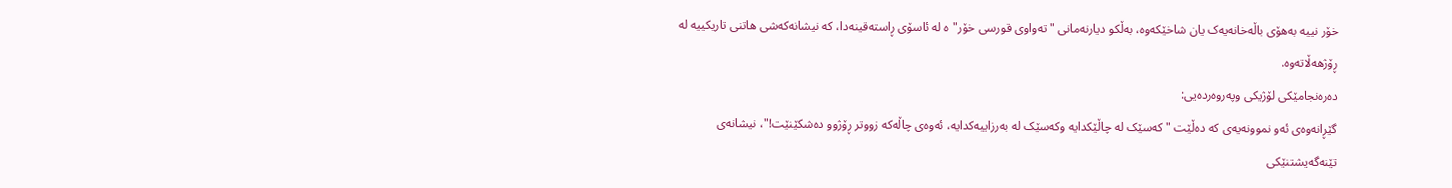خۆر نییە بەهۆی باڵەخانەیەک یان شاخێکەوە، بەڵکو دیارنەمانی "تەواوی قورسی خۆر"ە لە ئاسۆی ڕاستەقینەدا، کە نیشانەکەشی هاتنی تاریکییە لە ڕۆژهەڵاتەوە.
دەرەنجامێکی لۆژیکی وپەروەردەیی:
گێڕانەوەی ئەو نموونەیەی کە دەڵێت "کەسێک لە چاڵێکدایە وکەسێک لە بەرزاییەکدایە، ئەوەی چاڵەکە زووتر ڕۆژوو دەشکێنێت!"، نیشانەی تێنەگەیشتنێکی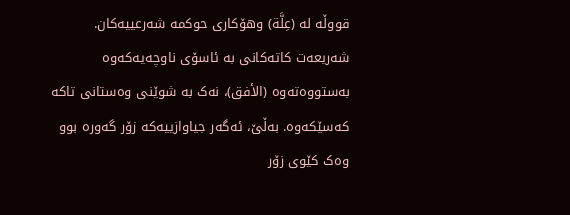قووڵە لە (عِلَّة) وهۆکاری حوکمە شەرعییەکان. شەریعەت کاتەکانی بە ئاسۆی ناوچەیەکەوە بەستووەتەوە (الأفق)، نەک بە شوێنی وەستانی تاکە کەسێکەوە. بەڵێ، ئەگەر جیاوازییەکە زۆر گەورە بوو وەک کێوی زۆر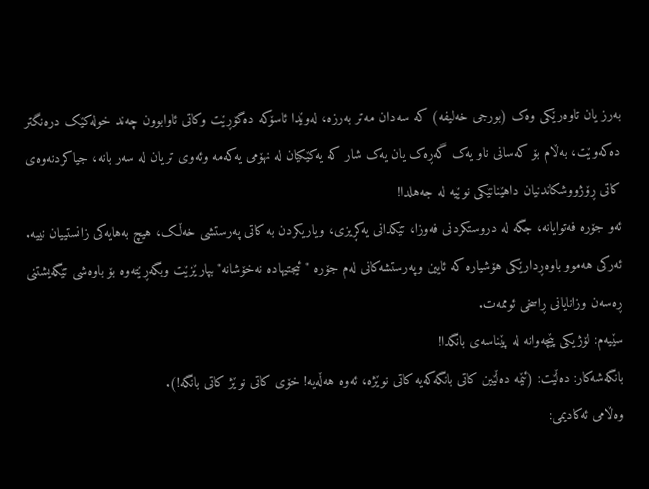بەرز یان تاوەرێکی وەک (بورجی خەلیفە) کە سەدان مەتر بەرزە، لەوێدا ئاسۆکە دەگۆڕێت وکاتی ئاوابوون چەند خولەکێک درەنگتر دەکەوێت، بەڵام بۆ کەسانی ناو یەک گەڕەک یان یەک شار کە یەکێکیان لە نهۆمی یەکەمە وئەوی تریان لە سەر بانە، جیاکردنەوەی کاتی ڕۆژووشکاندنیان داهێنانێکی نوێیە لە جەهلدا!
ئەو جۆرە فەتوایانە، جگە لە دروستکردنی فەوزا، تێکدانی یەکڕیزی، ویاریکردن بە کاتی پەرستشی خەڵک، هیچ بەهایەکی زانستییان نییە. ئەرکی هەموو باوەڕدارێکی هۆشیارە کە ئایین وپەرستشەکانی لەم جۆرە "ئیجتیهادە نەخۆشانە" بپارێزێت وبگەڕێتەوە بۆ باوەشی تێگەیشتنی ڕەسەن وزانایانی ڕاسخی ئوممەت.
سێیەم: لۆژیکی پێچەوانە لە پێناسەی بانگدا!
بانگەشەکار: دەڵێت: (ئێمە دەڵێین کاتی بانگەکەیە کاتی نوێژە، ئەوە هەڵەیە! خۆی کاتی نوێژ کاتی بانگە!).
وەڵامی ئەکادیمی: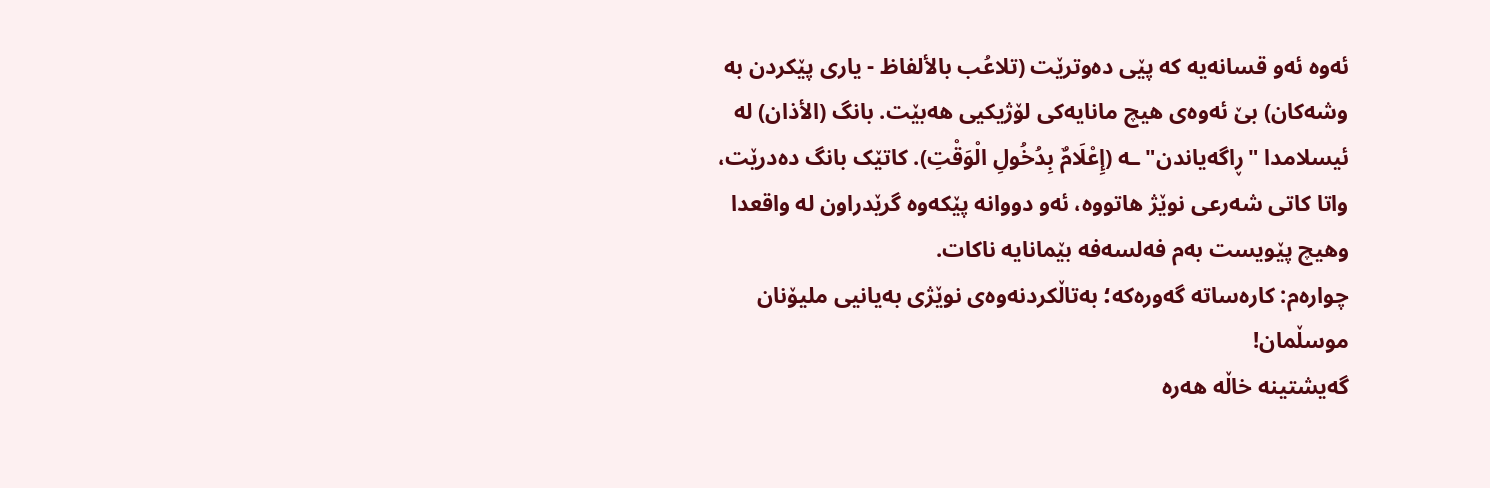ئەوە ئەو قسانەیە کە پێی دەوترێت (تلاعُب بالألفاظ - یاری پێکردن بە وشەکان) بێ ئەوەی هیچ مانایەکی لۆژیکیی هەبێت. بانگ (الأذان) لە ئیسلامدا "ڕاگەیاندن"ـە (إِعْلَامٌ بِدُخُولِ الْوَقْتِ). کاتێک بانگ دەدرێت، واتا کاتی شەرعی نوێژ هاتووە، ئەو دووانە پێکەوە گرێدراون لە واقعدا وهیچ پێویست بەم فەلسەفە بێمانایە ناکات.
چوارەم: کارەساتە گەورەکە؛ بەتاڵکردنەوەی نوێژی بەیانیی ملیۆنان موسڵمان!
گەیشتینە خاڵە هەرە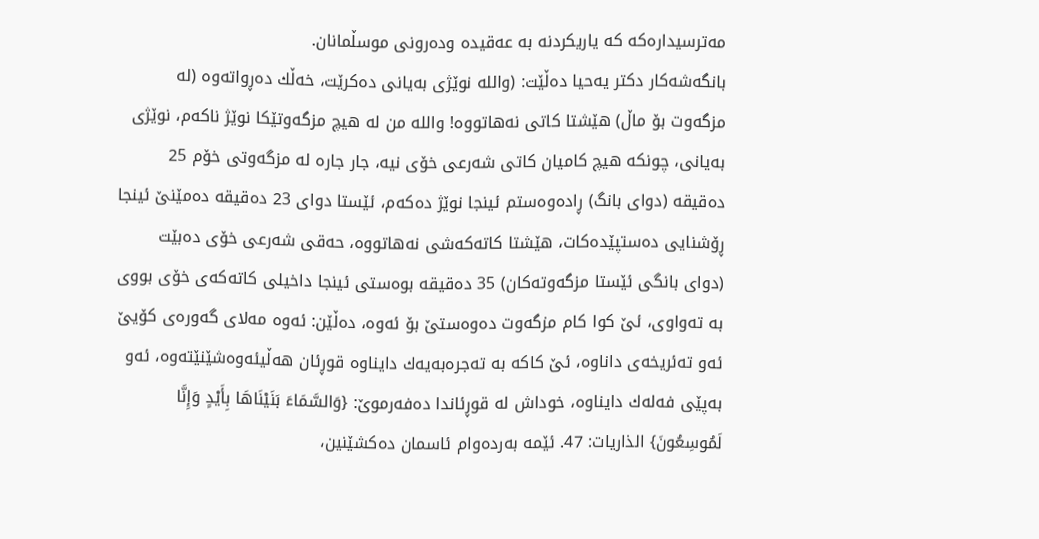مەترسیدارەکە کە یاریکردنە بە عەقیدە ودەرونی موسڵمانان.
بانگەشەکار دكتر یەحیا دەڵێت: (والله نوێژی بەیانی دەكرێت، خەڵك دەڕواتەوە (لە مزگەوت بۆ ماڵ) هێشتا كاتی نەهاتووە! والله من لە هیچ مزگەوتێكا نوێژ ناكەم، نوێژی بەیانی، چونكە هیچ كامیان كاتی شەرعی خۆی نیە، جار جارە لە مزگەوتی خۆم 25 دەقیقە (دوای بانگ) ڕادەوەستم ئینجا نوێژ دەكەم، ئێستا دوای 23 دەقیقە دەمێنێ ئینجا ڕۆشنایی دەستپێدەكات، هێشتا كاتەكەشی نەهاتووە، حەقی شەرعی خۆی دەبێت (دوای بانگی ئێستا مزگەوتەكان) 35 دەقیقە بوەستی ئینجا داخیلی كاتەكەی خۆی بووی بە تەواوی، ئێ كوا كام مزگەوت دەوەستێ بۆ ئەوە، دەڵێن: ئەوە مەلای گەورەی كۆیێ ئەو تەئریخەی داناوە، ئێ كاكە بە تەجرەبەیەك دایناوە قوڕئان هەڵیئەوەشێنێتەوە، ئەو بەپێی فەلەك دایناوە، خوداش لە قوڕئاندا دەفەرموێ: {وَالسَّمَاءَ بَنَيْنَاهَا بِأَيْدٍ وَإِنَّا لَمُوسِعُونَ} الذاريات: 47. ئێمە بەردەوام ئاسمان دەكشێنین،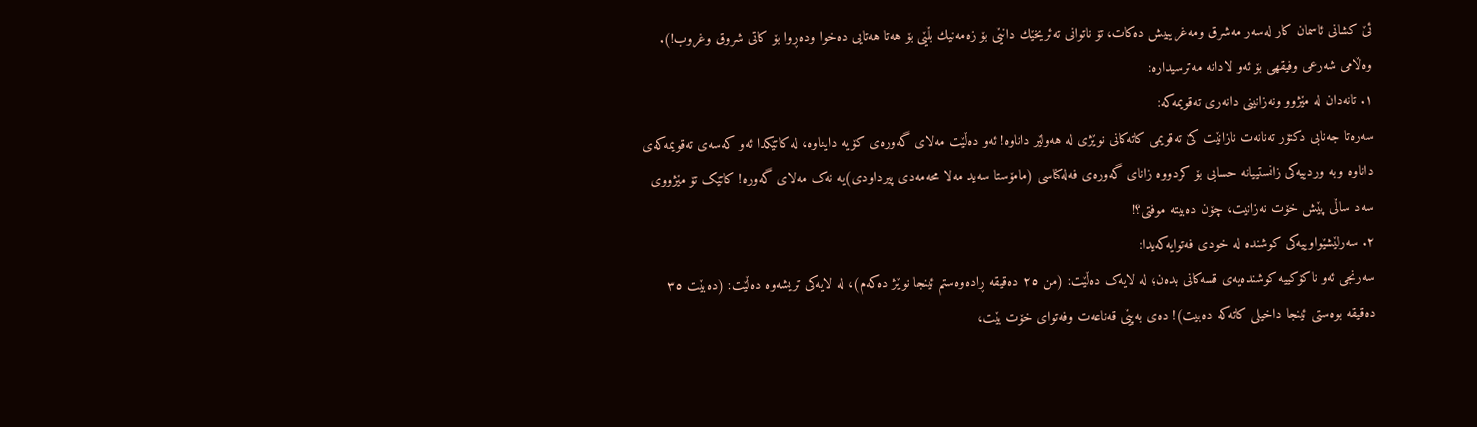ئێ كشانی ئاسمان كار لەسەر مەشرق ومەغریبیش دەكات، تۆ ناتوانی تەئریخێك دانێی بۆ زەمەنیك بڵێی بۆ هەتا هەتایی دەخوا ودەڕوا بۆ كاتی شروق وغروب!).
وەڵامی شەرعی وفیقهی بۆ ئەو لادانە مەترسیدارە:
١. تانەدان لە مێژوو ونەزانینی دانەری تەقویمەکە:
سەرەتا جەنابی دکتۆر تەنانەت نازانێت کێ تەقویمی کاتەکانی نوێژی لە هەولێر داناوە! ئەو دەڵێت مەلای گەورەی کۆیە دایناوە، لە کاتێکدا ئەو کەسەی تەقویمەکەی داناوە وبە وردییەکی زانستییانە حسابی بۆ کردووە زانای گەورەی فەلەکناسی (مامۆستا سەید مەلا محەمەدی پیرداودی)یە نەک مەلای گەورە! کاتێک تۆ مێژووی سەد ساڵی پێش خۆت نەزانیت، چۆن دەبیتە موفتی؟!
٢. سەرلێشێواوییەکی کوشندە لە خودی فەتوایەکەیدا:
سەرنجی ئەو ناکۆکییە کوشندەیەی قسەکانی بدەن؛ لە لایەک دەڵێت: (من ٢٥ دەقیقە ڕادەوەستم ئینجا نوێژ دەکەم)، لە لایەکی تریشەوە دەڵێت: (دەبێت ٣٥ دەقیقە بوەستی ئینجا داخیلی کاتەکە دەبیت)! دەی بەپێی قەناعەت وفەتوای خۆت بێت،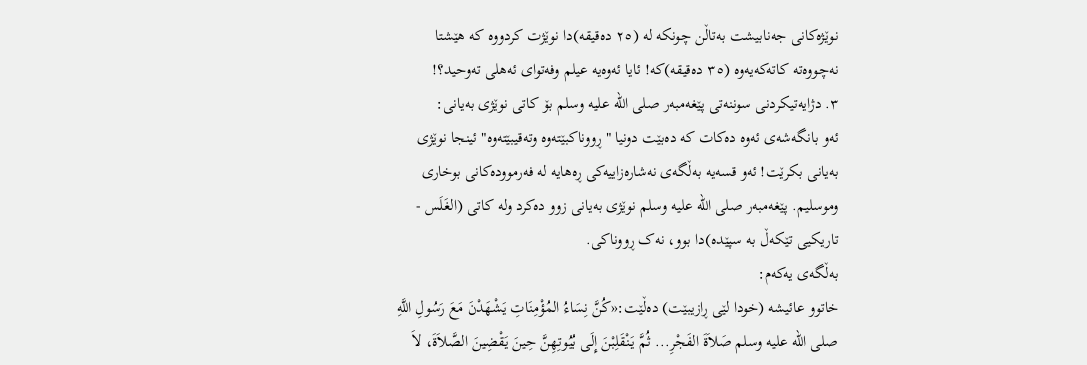نوێژەکانی جەنابیشت بەتاڵن چونکە لە (٢٥ دەقیقە)دا نوێژت کردووە کە هێشتا نەچووەتە کاتەکەیەوە (٣٥ دەقیقە)کە! ئایا ئەوەیە عیلم وفەتوای ئەهلی تەوحید؟!
٣. دژایەتیکردنی سوننەتی پێغەمبەر صلى الله عليه وسلم بۆ کاتی نوێژی بەیانی:
ئەو بانگەشەی ئەوە دەکات کە دەبێت دونیا "ڕووناکبێتەوە وتەقیبێتەوە" ئینجا نوێژی بەیانی بکرێت! ئەو قسەیە بەڵگەی نەشارەزاییەکی ڕەهایە لە فەرموودەکانی بوخاری وموسلیم. پێغەمبەر صلى الله عليه وسلم نوێژی بەیانی زوو دەکرد ولە کاتی (الغَلَس - تاریکیی تێکەڵ بە سپێدە)دا بوو، نەک ڕووناکی.
بەڵگەی یەکەم:
خاتوو عائیشە (خودا لێی ڕازیبێت) دەڵێت:«كُنَّ نِسَاءُ المُؤْمِنَاتِ يَشْهَدْنَ مَعَ رَسُولِ اللَّهِ صلى الله عليه وسلم صَلاَةَ الفَجْرِ... ثُمَّ يَنْقَلِبْنَ إِلَى بُيُوتِهِنَّ حِينَ يَقْضِينَ الصَّلاَةَ، لاَ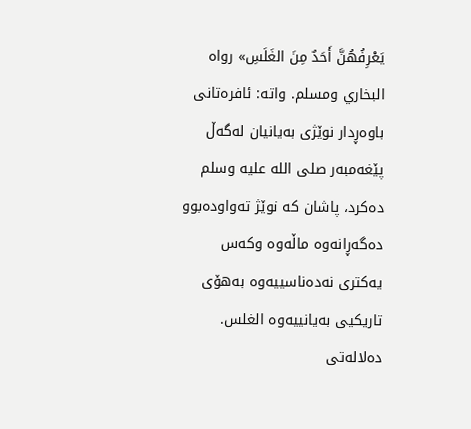يَعْرِفُهُنَّ أَحَدٌ مِنَ الغَلَسِ» رواه البخاري ومسلم. واتە: ئافرەتانی باوەڕدار نوێژی بەیانیان لەگەڵ پێغەمبەر صلى الله عليه وسلم دەکرد، پاشان کە نوێژ تەواودەبوو دەگەڕانەوە ماڵەوە وکەس یەکتری نەدەناسییەوە بەهۆی تاریکیی بەیانییەوە الغلس.
دەلالەتی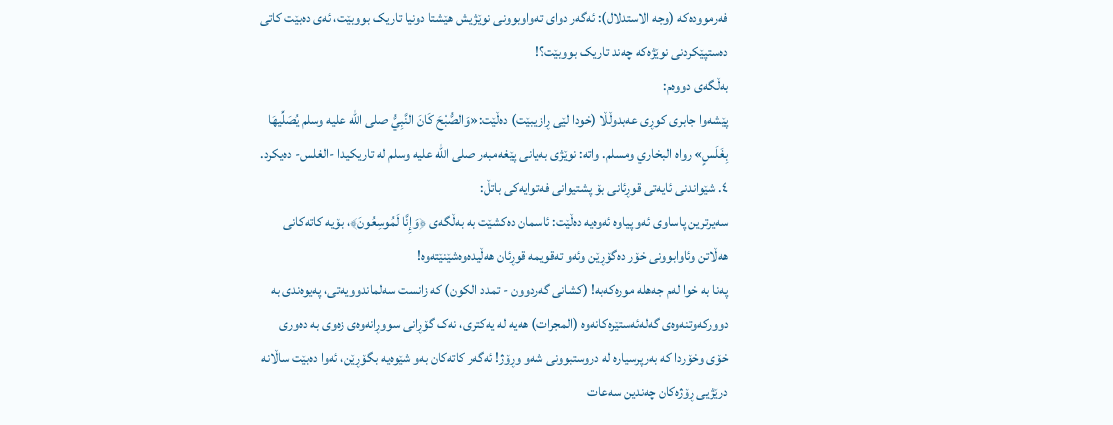فەرموودەکە (وجه الاستدلال): ئەگەر دوای تەواوبوونی نوێژیش هێشتا دونیا تاریک بووبێت، ئەی دەبێت کاتی دەستپێکردنی نوێژەکە چەند تاریک بووبێت؟!
بەڵگەی دووەم:
پێشەوا جابری کوڕی عەبدوڵڵا (خودا لێی ڕازیبێت) دەڵێت:«وَالصُّبْحَ كَانَ النَّبِيُّ صلى الله عليه وسلم يُصَلِّيهَا بِغَلَسٍ» رواه البخاري ومسلم. واتە: نوێژی بەیانی پێغەمبەر صلى الله عليه وسلم لە تاریکیدا -الغلس- دەیکرد.
٤. شێواندنی ئایەتی قوڕئانی بۆ پشتیوانی فەتوایەکی باتڵ:
سەیرترین پاساوی ئەو پیاوە ئەوەیە دەڵێت: ئاسمان دەکشێت بە بەڵگەی ﴿وَإِنَّا لَمُوسِعُونَ﴾، بۆیە کاتەکانی هەڵاتن وئاوابوونی خۆر دەگۆڕێن وئەو تەقویمە قوڕئان هەڵیدەوەشێنێتەوە!
پەنا بە خوا لەم جەهلە مورەکەبە! (کشانی گەردوون - تمدد الكون) کە زانست سەلماندوویەتی، پەیوەندی بە دوورکەوتنەوەی گەلەئەستێرەکانەوە (المجرات) هەیە لە یەکتری، نەک گۆڕانی سووڕانەوەی زەوی بە دەوری خۆی وخۆردا کە بەرپرسیارە لە دروستبوونی شەو وڕۆژ! ئەگەر کاتەکان بەو شێوەیە بگۆڕێن، ئەوا دەبێت ساڵانە درێژیی ڕۆژەکان چەندین سەعات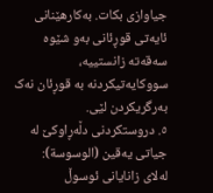جیاوازی بکات. بەکارهێنانی ئایەتی قوڕئانی بەو شێوە سەقەتە زانستییە، سووکایەتیکردنە بە قوڕئان نەک بەرگریکردن لێی.
٥. دروستکردنی دڵەڕاوکێ لە جیاتی یەقین (الوسوسة):
لەلای زانایانی ئوسوڵ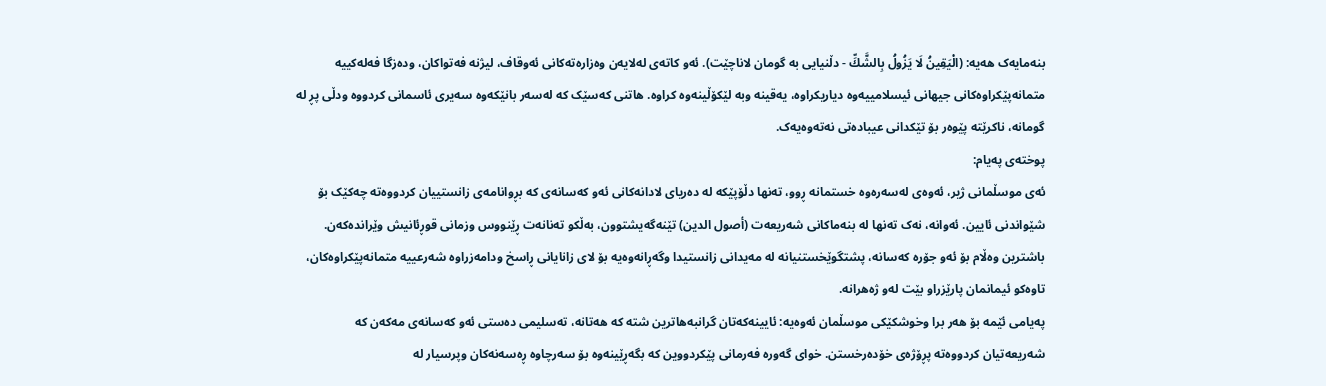بنەمایەک هەیە: (الْيَقِينُ لَا يَزُولُ بِالشَّكِّ - دڵنیایی بە گومان لاناچێت). ئەو کاتەی لەلایەن وەزارەتەکانی ئەوقاف، لیژنە فەتواکان، ودەزگا فەلەکییە متمانەپێکراوەکانی جیهانی ئیسلامییەوە دیاریکراوە، یەقینە وبە لێکۆڵینەوە کراوە. هاتنی کەسێک کە لەسەر بانێکەوە سەیری ئاسمانی کردووە ودڵی پڕ لە گومانە، ناکرێتە پێوەر بۆ تێکدانی عیبادەتی نەتەوەیەک.
پوختەی پەیام:
ئەی موسڵمانی ژیر، ئەوەی لەسەرەوە خستمانە ڕوو، تەنها دڵۆپێکە لە دەریای لادانەکانی ئەو کەسانەی کە بڕوانامەی زانستییان کردووەتە چەکێک بۆ شێواندنی ئایین. ئەوانە، نەک تەنها لە بنەماکانی شەریعەت (أصول الدين) تێنەگەیشتوون، بەڵکو تەنانەت ڕێنووس وزمانی قوڕئانیش وێراندەکەن. باشترین وەڵام بۆ ئەو جۆرە کەسانە، پشتگوێخستنیانە لە مەیدانی زانستیدا وگەڕانەوەیە بۆ لای زانایانی ڕاسخ ودامەزراوە شەرعییە متمانەپێکراوەکان، تاوەکو ئیمانمان پارێزراو بێت لەو ژەهرانە.
پەیامی ئێمە بۆ هەر برا وخوشکێکی موسڵمان ئەوەیە: ئایینەکەتان گرانبەهاترین شتە کە هەتانە، تەسلیمی دەستی ئەو کەسانەی مەکەن کە شەریعەتیان کردووەتە پڕۆژەی خۆدەرخستن. خوای گەورە فەرمانی پێکردووین کە بگەڕێینەوە بۆ سەرچاوە ڕەسەنەکان وپرسیار لە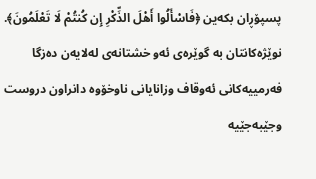پسپۆڕان بکەین ﴿فَاسْأَلُوا أَهْلَ الذِّكْرِ إِن كُنتُمْ لَا تَعْلَمُونَ﴾.
نوێژەکانتان بە گوێرەی ئەو خشتانەی لەلایەن دەزگا فەرمییەکانی ئەوقاف وزانایانی ناوخۆوە دانراون دروست وجێبەجێیە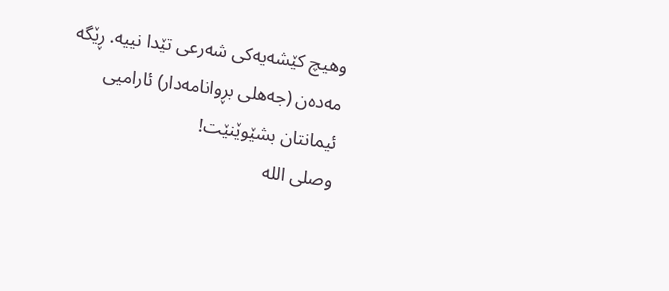وهیچ کێشەیەکی شەرعی تێدا نییە. ڕێگە مەدەن (جەهلی بڕوانامەدار) ئارامیی ئیمانتان بشێوێنێت!
وصلى الله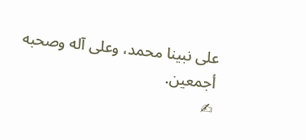على نبينا محمد، وعلى آله وصحبه أجمعين.
✍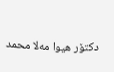دكتۆر هيوا مەلا محمد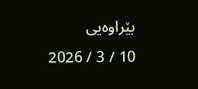بێراوەیی
10 / 3 / 2026